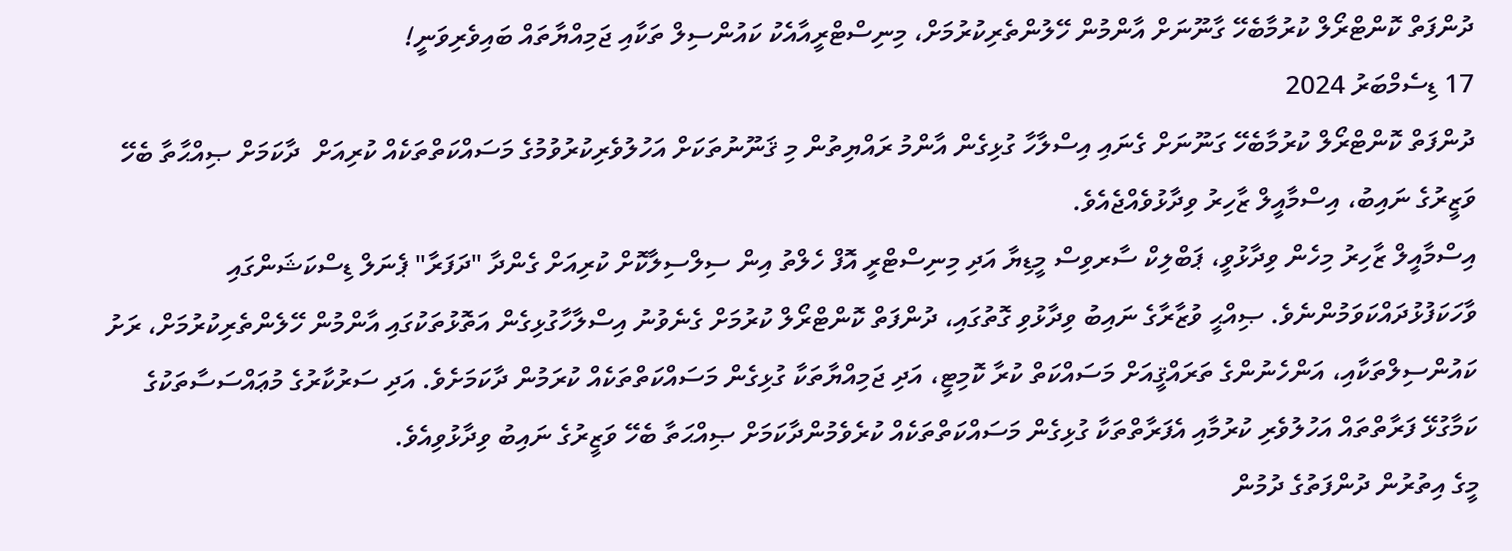ދުންފަތް ކޮންޓްރޯލް ކުރުމާބެހޭ ގާނޫނަށް އާންމުން ހޭލުންތެރިކުރުމަށް، މިނިސްޓްރީއާއެކު ކައުންސިލް ތަކާއި ޖަމިއްޔާތައް ބައިވެރިވަނީ!
17 ޑިސެމްބަރު 2024
ދުންފަތް ކޮންޓްރޯލް ކުރުމާބެހޭ ގަނޫނަށް ގެނައި އިސްލާހާ ގުޅިގެން އާންމު ރައްޔިތުން މި ޤަނޫނުތަކަށް އަހުލުވެރިކުރުވުމުގެ މަސައްކަތްތަކެއް ކުރިއަށް  ދާކަމަށް ޞިއްޙާތާ ބެހޭ ވަޒީރުގެ ނައިބު، އިސްމާއީލް ޒާހިރު ވިދާޅުވެއްޖެއެވެ.
އިސްމާއީލް ޒާހިރު މިހެން ވިދާޅުވީ، ޕަބްލިކް ސާރވިސް މީޑިޔާ އަދި މިނިސްޓްރީ އޮފް ހެލްތު އިން ސިލްސިލާކޮށް ކުރިއަށް ގެންދާ "ދަފަރާ" ޕެނަލް ޑިސްކަޝަންގައި ވާހަކަފުޅުދައްކަވަމުންނެވެ. ޞިއްޙީ ވުޒާރާގެ ނައިބު ވިދާޅުވި ގޮތުގައި، ދުންފަތް ކޮންޓްރޯލް ކުރުމަށް ގެނެވުނު އިސްލާހާގުޅިގެން އަތޮޅުތަކުގައި އާންމުން ހޭލެންތެރިކުރުމަށް، ރަށު ކައުންސިލްތަކާއި، އަންހެނުންގެ ތަރައްޤީއަށް މަސައްކަތް ކުރާ ކޮމިޓީ، އަދި ޖަމިއްޔާތަކާ ގުޅިގެން މަސައްކަތްތަކެއް ކުރަމުން ދާކަމަށެވެ. އަދި ސަރުކާރުގެ މުޢައްސަސާތަކުގެ ކަމާގުޅޭ ފަރާތްތައް އަހުލުވެރި ކުރުމާއި އެފަރާތްތަކާ ގުޅިގެން މަސައްކަތްތަކެއް ކުރެވެމުންދާކަމަށް ޞިއްޙަތާ ބެހޭ ވަޒީރުގެ ނައިބު ވިދާޅުވިއެވެ.
މީގެ އިތުރުން ދުންފަތުގެ ދުމުން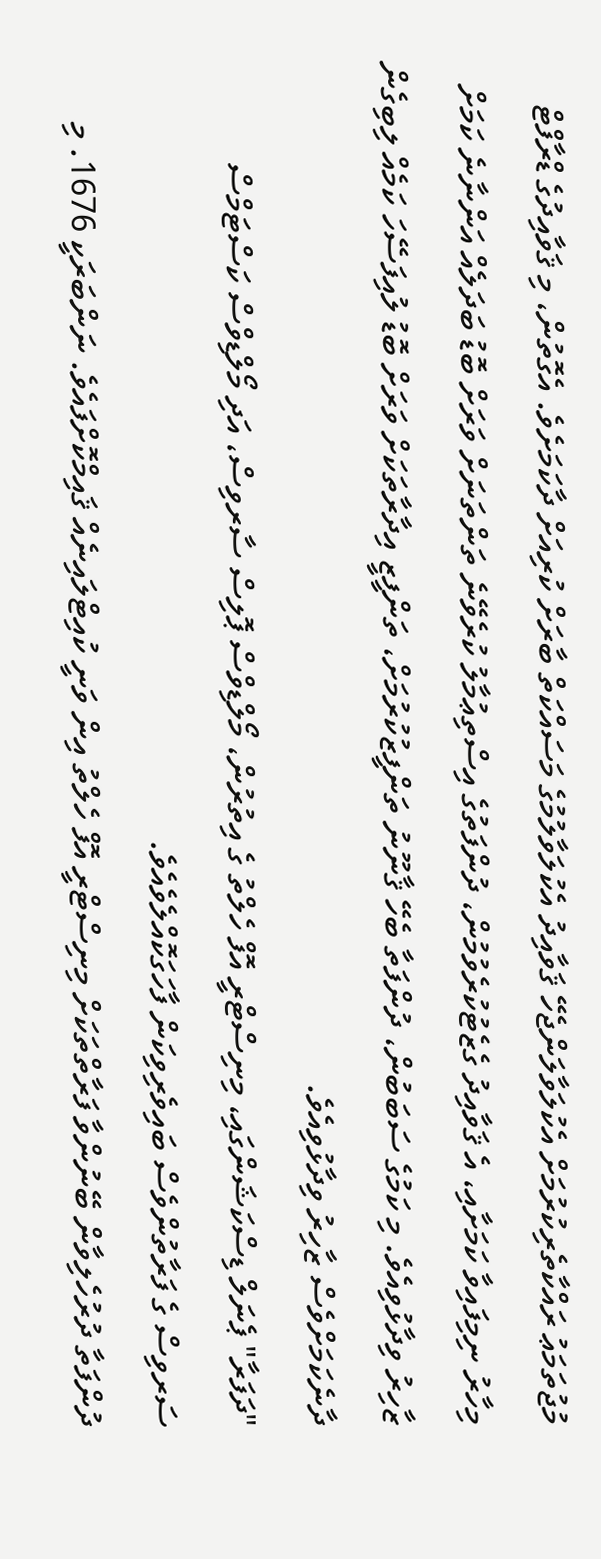މުޖުތަމަޢު ރައްކާތެރިކުރުމަށް އެކުލަވާލަންޖެހޭ ޤަވާއިދު އެކުލަވާލުމުގެ މަސައްކަތް ބާރަށް ކުރިއަށް ދާކަމަށެވެ. އެގޮތުން، މި ޤަވާއިދުގެ ޑްރާފްޓް މިހާރު ނިމިފައިވާ ކަމަށާއި، އެ ޤަވާއިދު ގެޒެޓުކުރެވުމުން، ދުންފަތުގެ އިސްތިޢުމާލު ކުރެވޭނެ ތަންތަނަށް ވަރަށް ބޮޑު ބަދަލެއް އަންނާނެ ކަމަށް ޒާހިރު ވިދާޅުވިއެވެ. މި ކަމުގެ ސަބަބުން، ދުންފަތާ ބެހޭ ޤާނޫނު ތަންފީޒުކުރުމަށް، ތަންފީޒީ އިދާރާތަކަށް ވަރަށް ބޮޑު ލުއިފަސޭހަ ކަމެއް ލިބިގެން ދާނެކަމަށްވެސް ޒާހިރު ވިދާޅުވިއެވެ.
"ދަފަރާ" ޕެނަލް ޑިސްކަޝަންގައި، މިނިސްޓްރީ އޮފް ހެލްތު ގެ އިތުރުން، މޯލްޑިވްސް ޕޮލިސް ސާރވިސް، އަދި މޯލްޑިވްސް ކަސްޓަމްސް ސަރވިސް ގެ ފަރާތުންވެސް ބައިވެރިވިކަން ފާހަގަކޮއްލެވެއެވެ.
ދުންފަތާ ދުރުހެލިވާން ބޭނުންވާ ފަރާތްތަކަށް މިނިސްޓްރީ އޮފް ހެލްތު އިން ވަނީ ކުއިޓްލައިނެއް ޤައިމްކޮށްފައެވެ. ނަންބަރަކީ 1676. މި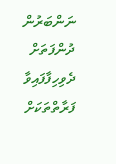ނަންބަރުން ދުންފަތަށް ދެވިހިފާފައިވާ ފަރާތްތަކަށް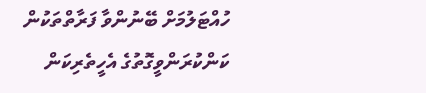ހުއްޓަލުމަށް ބޭނުންވާ ފަރާތްތަކުން ކަންކުރަންވީގޮތުގެ އެހީތެރިކަން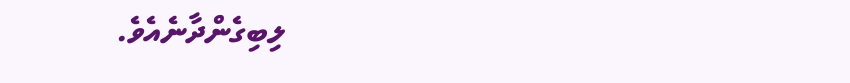ލިބިގެންދާނެއެވެ.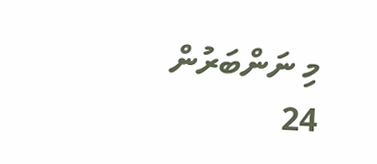މި ނަންބަރުން 24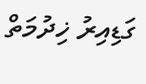ގަޑިއިރު ޚިދުމަތް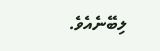ލިބޭނެއެވެ.